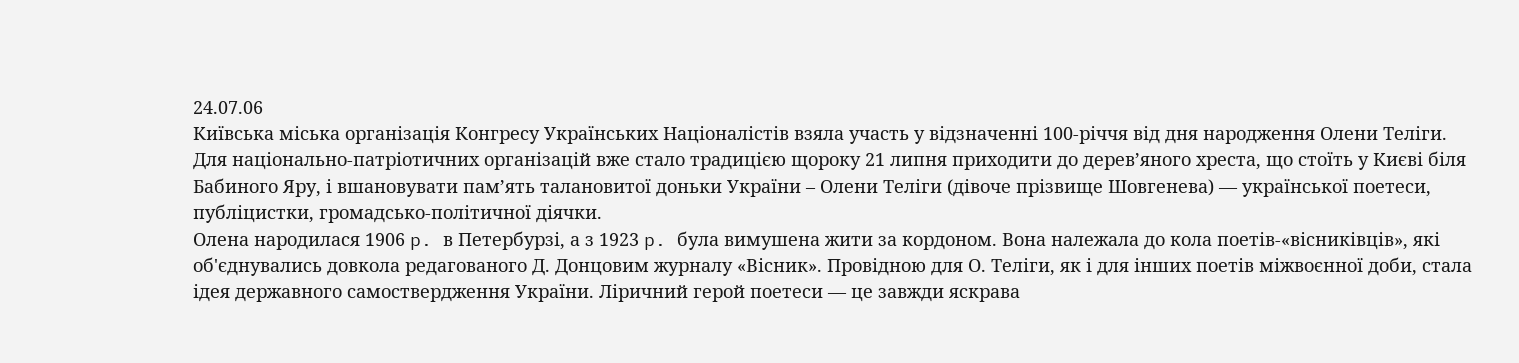24.07.06
Київська міська організація Конгресу Українських Націоналістів взяла участь у відзначенні 100-річчя від дня народження Олени Теліги.
Для національно-патріотичних організацій вже стало традицією щороку 21 липня приходити до дерев’яного хреста, що стоїть у Києві біля Бабиного Яру, і вшановувати пам’ять талановитої доньки України – Олени Теліги (дівоче прізвище Шовгенева) — української поетеси, публіцистки, громадсько-політичної діячки.
Олена народилася 1906 p. в Петербурзі, а з 1923 p. була вимушена жити за кордоном. Вона належала до кола поетів-«вісниківців», які об'єднувались довкола редагованого Д. Донцовим журналу «Вісник». Провідною для О. Теліги, як і для інших поетів міжвоєнної доби, стала ідея державного самоствердження України. Ліричний герой поетеси — це завжди яскрава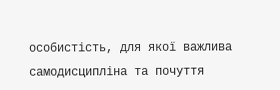особистість, для якої важлива самодисципліна та почуття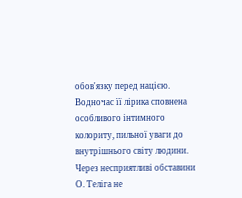обов'язку перед нацією. Водночас її лірика сповнена особливого інтимного колориту, пильної уваги до внутрішнього світу людини. Через несприятливі обставини О. Теліга не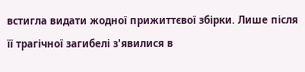встигла видати жодної прижиттєвої збірки. Лише після її трагічної загибелі з'явилися в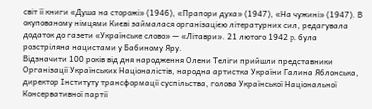світ її книги «Душа на сторожі» (1946), «Прапори духа» (1947), «На чужині» (1947). В окупованому німцями Києві займалася організацією літературних сил, редагувала додаток до газети «Українське слово» — «Літаври». 21 лютого 1942 p. була розстріляна нацистами у Бабиному Яру.
Відзначити 100 років від дня народження Олени Теліги прийшли представники Організації Українських Націоналістів, народна артистка України Галина Яблонська, директор Інституту трансформації суспільства, голова Української Національної Консервативної партії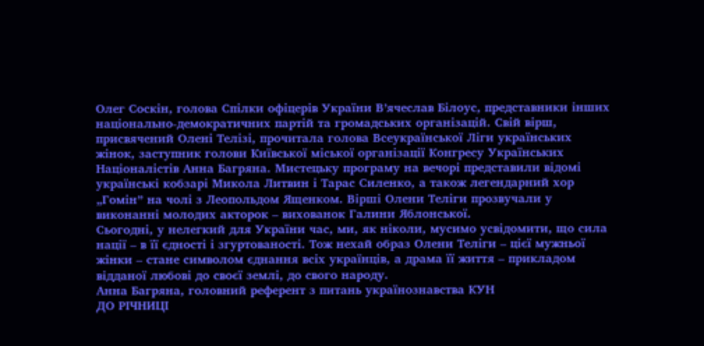Олег Соскін, голова Спілки офіцерів України В’ячеслав Білоус, представники інших національно-демократичних партій та громадських організацій. Свій вірш, присвячений Олені Телізі, прочитала голова Всеукраїнської Ліги українських жінок, заступник голови Київської міської організації Конгресу Українських Націоналістів Анна Багряна. Мистецьку програму на вечорі представили відомі українські кобзарі Микола Литвин і Тарас Силенко, а також легендарний хор „Гомін” на чолі з Леопольдом Ященком. Вірші Олени Теліги прозвучали у виконанні молодих акторок – вихованок Галини Яблонської.
Сьогодні, у нелегкий для України час, ми, як ніколи, мусимо усвідомити, що сила нації – в її єдності і згуртованості. Тож нехай образ Олени Теліги – цієї мужньої жінки – стане символом єднання всіх українців, а драма її життя – прикладом відданої любові до своєї землі, до свого народу.
Анна Багряна, головний референт з питань українознавства КУН
ДО РІЧНИЦІ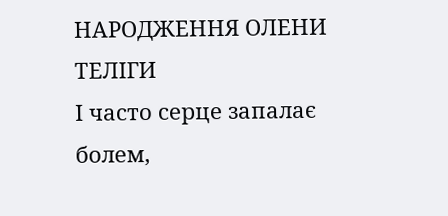НАРОДЖЕННЯ ОЛЕНИ ТЕЛІГИ
І часто серце запалає болем,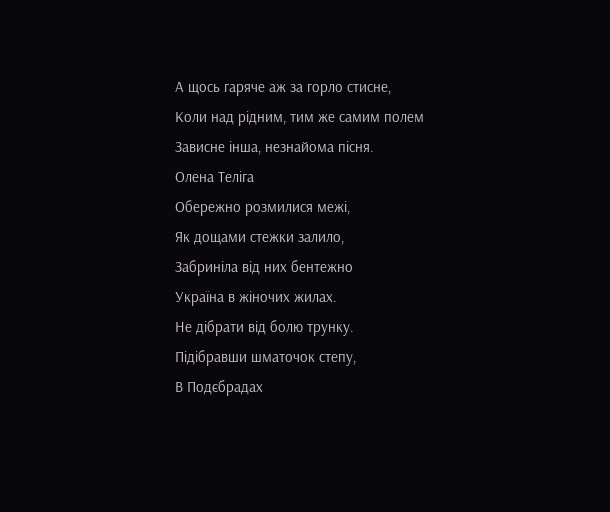А щось гаряче аж за горло стисне,
Коли над рідним, тим же самим полем
Зависне інша, незнайома пісня.
Олена Теліга
Обережно розмилися межі,
Як дощами стежки залило,
Забриніла від них бентежно
Україна в жіночих жилах.
Не дібрати від болю трунку.
Підібравши шматочок степу,
В Подєбрадах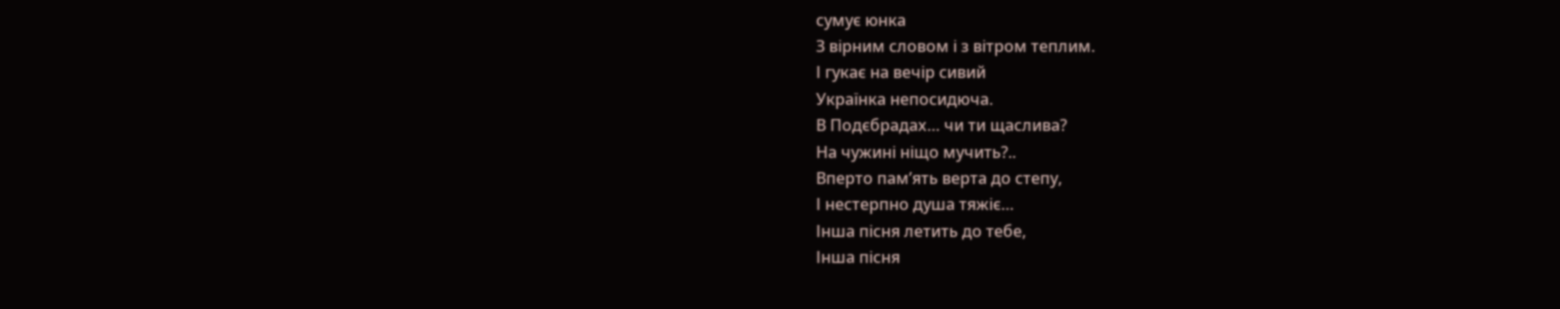сумує юнка
З вірним словом і з вітром теплим.
І гукає на вечір сивий
Українка непосидюча.
В Подєбрадах… чи ти щаслива?
На чужині ніщо мучить?..
Вперто пам’ять верта до степу,
І нестерпно душа тяжіє…
Інша пісня летить до тебе,
Інша пісня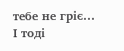тебе не гріє…
І тоді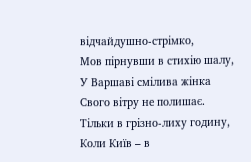відчайдушно-стрімко,
Мов пірнувши в стихію шалу,
У Варшаві смілива жінка
Свого вітру не полишає.
Тільки в грізно-лиху годину,
Коли Київ – в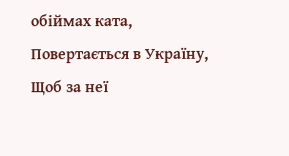обіймах ката,
Повертається в Україну,
Щоб за неї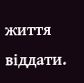життя віддати.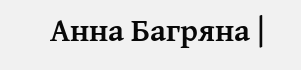Анна Багряна |